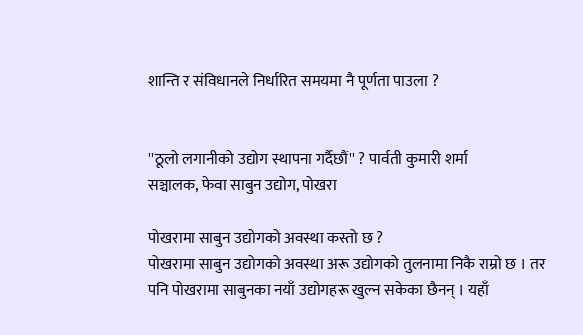शान्ति र संविधानले निर्धारित समयमा नै पूर्णता पाउला ?


''ठूलो लगानीको उद्योग स्थापना गर्दैछौं'' ? पार्वती कुमारी शर्मा
सञ्चालक, फेवा साबुन उद्योग, पोखरा

पोखरामा साबुन उद्योगको अवस्था कस्तो छ ?
पोखरामा साबुन उद्योगको अवस्था अरू उद्योगको तुलनामा निकै राम्रो छ । तर पनि पोखरामा साबुनका नयाँ उद्योगहरू खुल्न सकेका छैनन् । यहाँ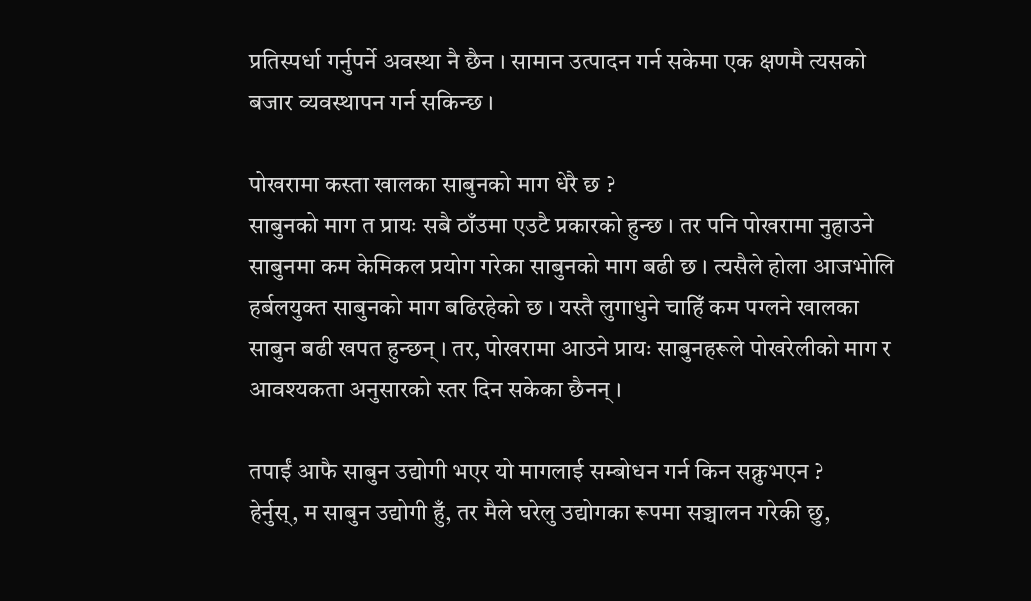प्रतिस्पर्धा गर्नुपर्ने अवस्था नै छैन । सामान उत्पादन गर्न सकेमा एक क्षणमै त्यसको बजार व्यवस्थापन गर्न सकिन्छ ।

पोखरामा कस्ता खालका साबुनको माग धेरै छ ?
साबुनको माग त प्रायः सबै ठाँउमा एउटै प्रकारको हुन्छ । तर पनि पोखरामा नुहाउने साबुनमा कम केमिकल प्रयोग गरेका साबुनको माग बढी छ । त्यसैले होला आजभोलि हर्बलयुक्त साबुनको माग बढिरहेको छ । यस्तै लुगाधुने चाहिँ कम पग्लने खालका साबुन बढी खपत हुन्छन् । तर, पोखरामा आउने प्रायः साबुनहरूले पोखरेलीको माग र आवश्यकता अनुसारको स्तर दिन सकेका छैनन् ।

तपाईं आफै साबुन उद्योगी भएर यो मागलाई सम्बोधन गर्न किन सक्नुभएन ?
हेर्नुस्, म साबुन उद्योगी हुँ, तर मैले घरेलु उद्योगका रूपमा सञ्चालन गरेकी छु,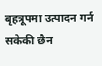बृहत्रूपमा उत्पादन गर्न सकेकी छैन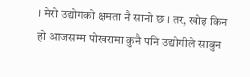। मेरो उद्योगको क्षमता नै सानो छ । तर, खोइ किन हो आजसम्म पोखरामा कुनै पनि उद्योगीले साबुन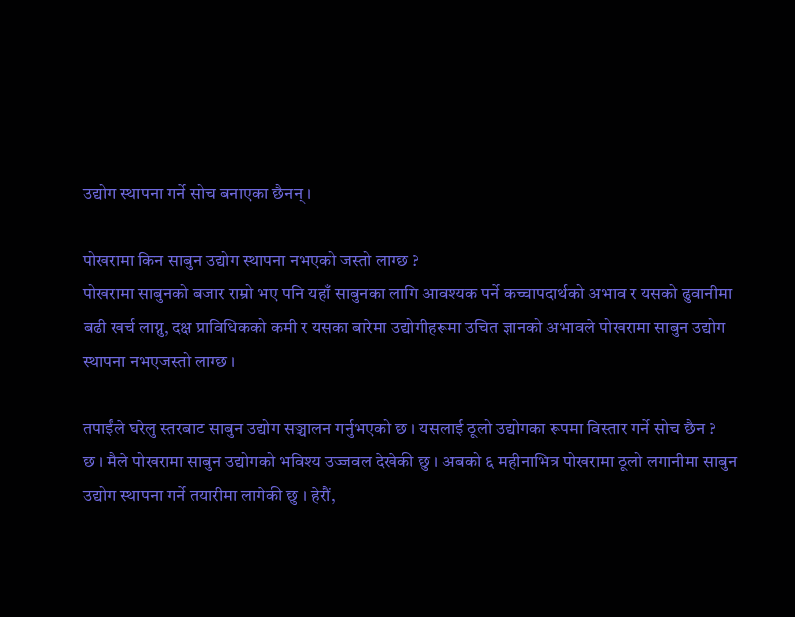उद्योग स्थापना गर्ने सोच बनाएका छैनन् ।

पोखरामा किन साबुन उद्योग स्थापना नभएको जस्तो लाग्छ ?
पोखरामा साबुनको बजार राम्रो भए पनि यहाँ साबुनका लागि आवश्यक पर्ने कच्चापदार्थको अभाव र यसको ढुवानीमा बढी खर्च लाग्नु, दक्ष प्राविधिकको कमी र यसका बारेमा उद्योगीहरूमा उचित ज्ञानको अभावले पोखरामा साबुन उद्योग स्थापना नभएजस्तो लाग्छ ।

तपाईंले घरेलु स्तरबाट साबुन उद्योग सञ्चालन गर्नुभएको छ । यसलाई ठूलो उद्योगका रूपमा विस्तार गर्ने सोच छैन ?
छ । मैले पोखरामा साबुन उद्योगको भविश्य उज्जवल देखेकी छु । अबको ६ महीनाभित्र पोखरामा ठूलो लगानीमा साबुन उद्योग स्थापना गर्ने तयारीमा लागेकी छु । हेरौं,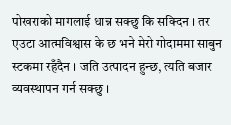पोखराको मागलाई धान्न सक्छु कि सक्दिन । तर एउटा आत्मविश्वास के छ भने मेरो गोदाममा साबुन स्टकमा रहँदैन । जति उत्पादन हुन्छ, त्यति बजार व्यवस्थापन गर्न सक्छु ।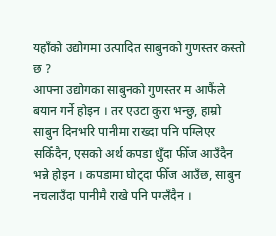यहाँको उद्योगमा उत्पादित साबुनको गुणस्तर कस्तो छ ?
आफ्ना उद्योगका साबुनको गुणस्तर म आफैंले बयान गर्ने होइन । तर एउटा कुरा भन्छु, हाम्रो साबुन दिनभरि पानीमा राख्दा पनि पग्लिएर सकिँदैन, एसको अर्थ कपडा धुँदा फीँज आउँदैन भन्ने होइन । कपडामा घोट्दा फीँज आउँछ, साबुन नचलाउँदा पानीमै राखे पनि पग्लँदैन ।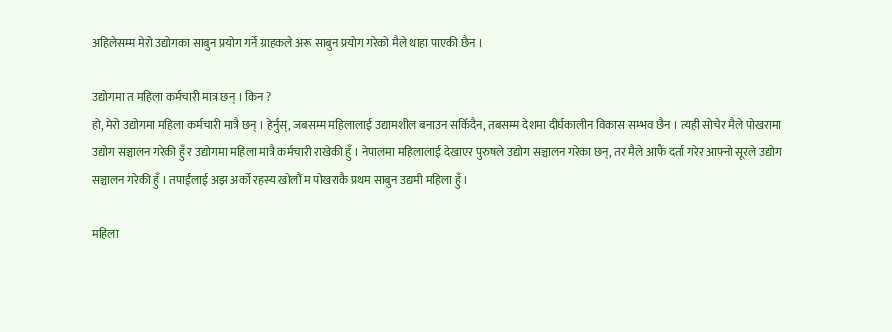अहिलेसम्म मेरो उद्योगका साबुन प्रयोग गर्ने ग्राहकले अरू साबुन प्रयोग गरेको मैले थाहा पाएकी छैन ।

उद्योगमा त महिला कर्मचारी मात्र छन् । किन ?
हो, मेरो उद्योगमा महिला कर्मचारी मात्रै छन् । हेर्नुस्, जबसम्म महिलालाई उद्यामशील बनाउन सकिँदैन, तबसम्म देशमा दीर्घकालीन विकास सम्भव छैन । त्यही सोचेर मैले पोखरामा उद्योग सञ्चालन गरेकी हुँ र उद्योगमा महिला मात्रै कर्मचारी राखेकी हुँ । नेपालमा महिलालाई देखाएर पुरुषले उद्योग सञ्चालन गरेका छन्, तर मैले आफैं दर्ता गरेर आफ्नो सूरले उद्योग सञ्चालन गरेकी हुँ । तपाईंलाई अझ अर्को रहस्य खोलौं म पोखराकै प्रथम साबुन उद्यमी महिला हुँ ।

महिला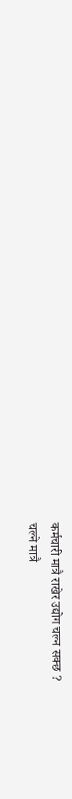कर्मचारी मात्रै राखेर उद्योग चल्न सक्छ ?
चल्ने मात्रै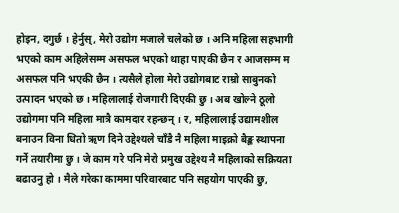होइन, दगुर्छ । हेर्नुस्, मेरो उद्योग मजाले चलेको छ । अनि महिला सहभागी भएको काम अहिलेसम्म असफल भएको थाहा पाएकी छैन र आजसम्म म असफल पनि भएकी छैन । त्यसैले होला मेरो उद्योगबाट राम्रो साबुनको उत्पादन भएको छ । महिलालाई रोजगारी दिएकी छु । अब खोल्ने ठूलो उद्योगमा पनि महिला मात्रै कामदार रहन्छन् । र, महिलालाई उद्यामशील बनाउन विना धितो ऋण दिने उद्देश्यले चाँडै नै महिला माइक्रो बैङ्क स्थापना गर्ने तयारीमा छु । जे काम गरे पनि मेरो प्रमुख उद्देश्य नै महिलाको सक्रियता बढाउनु हो । मैले गरेका काममा परिवारबाट पनि सहयोग पाएकी छु,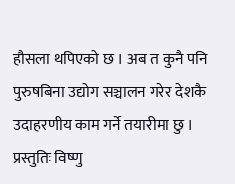हौसला थपिएको छ । अब त कुनै पनि पुरुषबिना उद्योग सञ्चालन गरेर देशकै उदाहरणीय काम गर्ने तयारीमा छु ।
प्रस्तुतिः विष्णु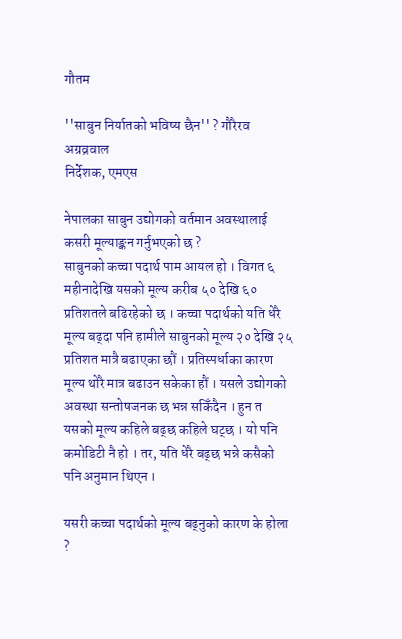गौतम

''साबुन निर्यातको भविष्य छैन'' ? गौरैरव अग्रव्रवाल
निर्देशक, एमएस

नेपालका साबुन उद्योगको वर्तमान अवस्थालाई कसरी मूल्याङ्कन गर्नुभएको छ ?
साबुनको कच्चा पदार्थ पाम आयल हो । विगत ६ महीनादेखि यसको मूल्य करीब ५० देखि ६० प्रतिशतले बढिरहेको छ । कच्चा पदार्थको यति धेरै मूल्य बढ्दा पनि हामीले साबुनको मूल्य २० देखि २५ प्रतिशत मात्रै बढाएका छौं । प्रतिस्पर्धाका कारण मूल्य थोरै मात्र बढाउन सकेका हौं । यसले उद्योगको अवस्था सन्तोषजनक छ भन्न सकिँदैन । हुन त यसको मूल्य कहिले बढ्छ कहिले घट्छ । यो पनि कमोडिटी नै हो । तर, यति धेरै बढ्छ भन्ने कसैको पनि अनुमान थिएन ।

यसरी कच्चा पदार्थको मूल्य बढ्नुको कारण के होला ?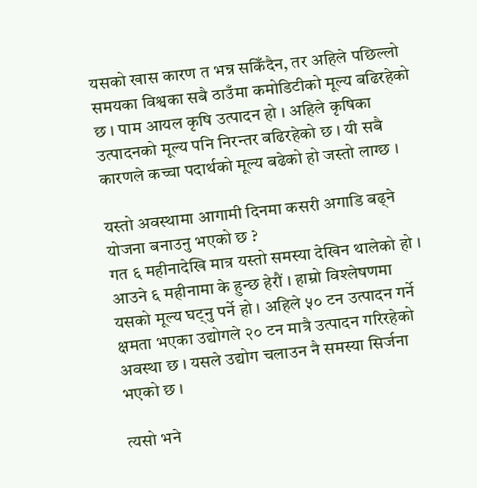यसको खास कारण त भन्न सकिँदैन, तर अहिले पछिल्लो समयका विश्वका सबै ठाउँमा कमोडिटीको मूल्य बढिरहेको छ । पाम आयल कृषि उत्पादन हो । अहिले कृषिका उत्पादनको मूल्य पनि निरन्तर बढिरहेको छ । यी सबै कारणले कच्चा पदार्थको मूल्य बढेको हो जस्तो लाग्छ ।

यस्तो अवस्थामा आगामी दिनमा कसरी अगाडि बढ्ने योजना बनाउनु भएको छ ?
गत ६ महीनादेखि मात्र यस्तो समस्या देखिन थालेको हो । आउने ६ महीनामा के हुन्छ हेरौं । हाम्रो विश्लेषणमा यसको मूल्य घट्नु पर्ने हो । अहिले ५० टन उत्पादन गर्ने क्षमता भएका उद्योगले २० टन मात्रै उत्पादन गरिरहेको अवस्था छ । यसले उद्योग चलाउन नै समस्या सिर्जना भएको छ ।

त्यसो भने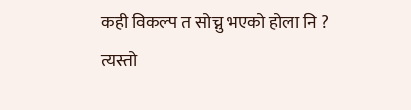कही विकल्प त सोच्नु भएको होला नि ?
त्यस्तो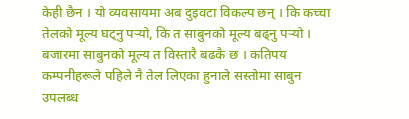केही छैन । यो व्यवसायमा अब दुइवटा विकल्प छन् । कि कच्चा तेलको मूल्य घट्नु पर्‍यो, कि त साबुनको मूल्य बढ्नु पर्‍यो । बजारमा साबुनको मूल्य त विस्तारै बढकै छ । कतिपय कम्पनीहरूले पहिले नै तेल लिएका हुनाले सस्तोमा साबुन उपलब्ध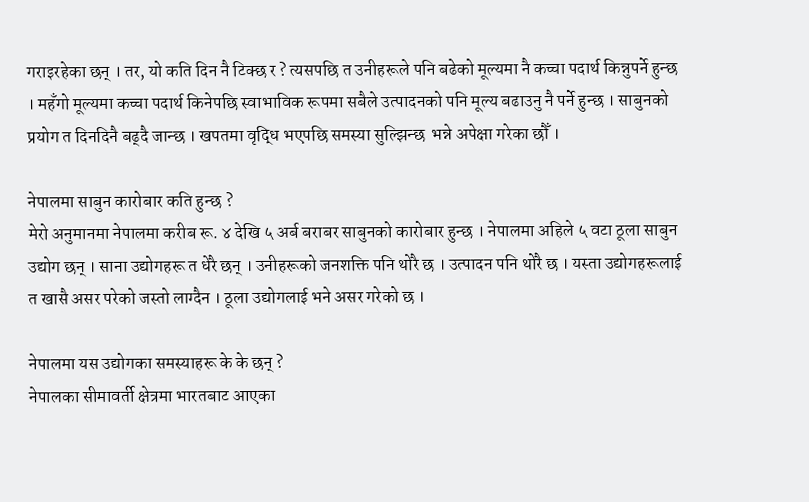गराइरहेका छन् । तर, यो कति दिन नै टिक्छ र ? त्यसपछि त उनीहरूले पनि बढेको मूल्यमा नै कच्चा पदार्थ किन्नुपर्ने हुन्छ । महँगो मूल्यमा कच्चा पदार्थ किनेपछि स्वाभाविक रूपमा सबैले उत्पादनको पनि मूल्य बढाउनु नै पर्ने हुन्छ । साबुनको प्रयोग त दिनदिनै बढ्दै जान्छ । खपतमा वृद्धि भएपछि समस्या सुल्झिन्छ  भन्ने अपेक्षा गरेका छौँ ।

नेपालमा साबुन कारोबार कति हुन्छ ?
मेरो अनुमानमा नेपालमा करीब रू. ४ देखि ५ अर्ब बराबर साबुनको कारोबार हुन्छ । नेपालमा अहिले ५ वटा ठूला साबुन उद्योग छन् । साना उद्योगहरू त धेरै छन् । उनीहरूको जनशक्ति पनि थोरै छ । उत्पादन पनि थोरै छ । यस्ता उद्योगहरूलाई त खासै असर परेको जस्तो लाग्दैन । ठूला उद्योगलाई भने असर गरेको छ ।

नेपालमा यस उद्योगका समस्याहरू के के छन् ?
नेपालका सीमावर्ती क्षेत्रमा भारतबाट आएका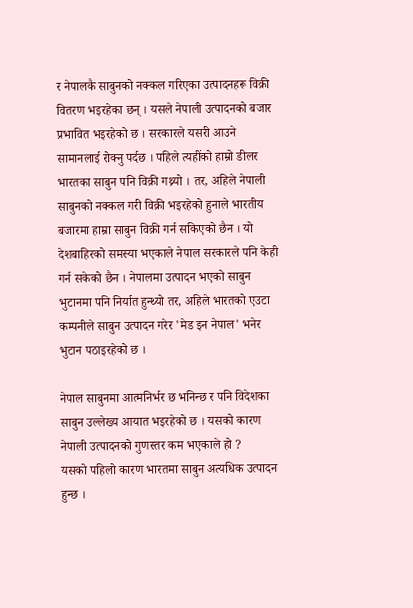र नेपालकै साबुनको नक्कल गरिएका उत्पादनहरू विक्री वितरण भइरहेका छन् । यसले नेपाली उत्पादनको बजार प्रभावित भइरहेको छ । सरकारले यसरी आउने सामानलाई रोक्नु पर्दछ । पहिले त्यहींको हाम्रो डीलर भारतका साबुन पनि विक्री गथ्र्यो । तर, अहिले नेपाली साबुनको नक्कल गरी विक्री भइरहेको हुनाले भारतीय बजारमा हाम्रा साबुन विक्री गर्न सकिएको छैन । यो देशबाहिरको समस्या भएकाले नेपाल सरकारले पनि केही गर्न सकेको छैन । नेपालमा उत्पादन भएको साबुन भुटानमा पनि निर्यात हुन्थ्यो तर, अहिले भारतको एउटा कम्पनीले साबुन उत्पादन गरेर 'मेड इन नेपाल' भनेर भुटान पठाइरहेको छ ।

नेपाल साबुनमा आत्मनिर्भर छ भनिन्छ र पनि विदेशका साबुन उल्लेख्य आयात भइरहेको छ । यसको कारण नेपाली उत्पादनको गुणस्तर कम भएकाले हो ?
यसको पहिलो कारण भारतमा साबुन अत्यधिक उत्पादन हुन्छ ।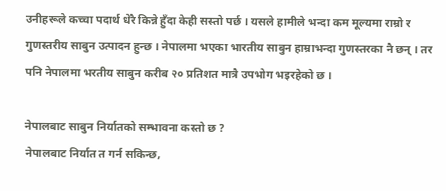उनीहरूले कच्चा पदार्थ धेरै किन्ने हुँदा केही सस्तो पर्छ । यसले हामीले भन्दा कम मूल्यमा राम्रो र गुणस्तरीय साबुन उत्पादन हुन्छ । नेपालमा भएका भारतीय साबुन हाम्राभन्दा गुणस्तरका नै छन् । तर पनि नेपालमा भरतीय साबुन करीब २० प्रतिशत मात्रै उपभोग भइरहेको छ ।

नेपालबाट साबुन निर्यातको सम्भावना कस्तो छ ?
नेपालबाट निर्यात त गर्न सकिन्छ,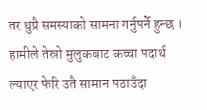तर थुप्रै समस्याको सामना गर्नुपर्ने हुन्छ । हामीले तेस्रो मुलुकबाट कच्चा पदार्थ ल्याएर फेरि उतै सामान पठाउँदा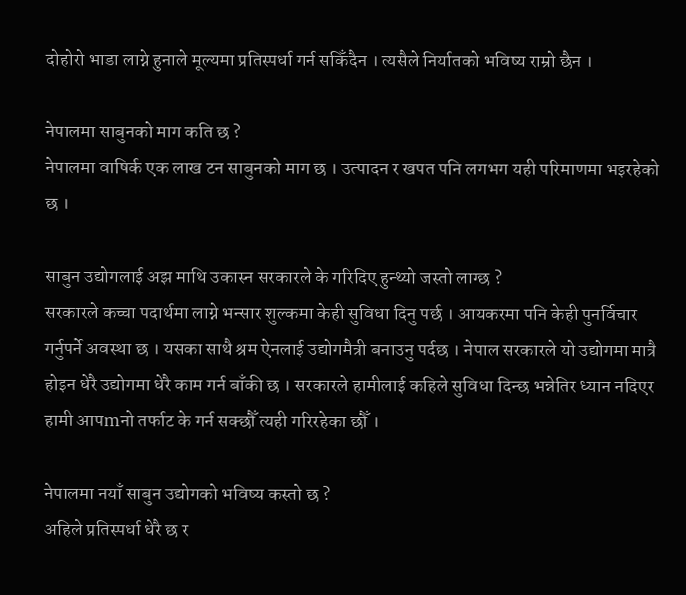दोहोरो भाडा लाग्ने हुनाले मूल्यमा प्रतिस्पर्धा गर्न सकिँदैन । त्यसैले निर्यातको भविष्य राम्रो छैन ।

नेपालमा साबुनको माग कति छ ?
नेपालमा वाषिर्क एक लाख टन साबुनको माग छ । उत्पादन र खपत पनि लगभग यही परिमाणमा भइरहेको छ ।

साबुन उद्योगलाई अझ माथि उकास्न सरकारले के गरिदिए हुन्थ्यो जस्तो लाग्छ ?
सरकारले कच्चा पदार्थमा लाग्ने भन्सार शुल्कमा केही सुविधा दिनु पर्छ । आयकरमा पनि केही पुनर्विचार गर्नुपर्ने अवस्था छ । यसका साथै श्रम ऐनलाई उद्योगमैत्री बनाउनु पर्दछ । नेपाल सरकारले यो उद्योगमा मात्रै होइन धेरै उद्योगमा धेरै काम गर्न बाँकी छ । सरकारले हामीलाई कहिले सुविधा दिन्छ भन्नेतिर ध्यान नदिएर हामी आपmनो तर्फाट के गर्न सक्छौँ त्यही गरिरहेका छौँ ।

नेपालमा नयाँ साबुन उद्योगको भविष्य कस्तो छ ?
अहिले प्रतिस्पर्धा धेरै छ र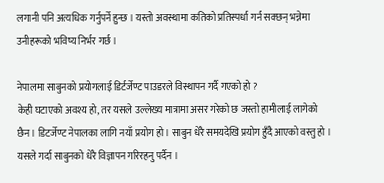लगानी पनि अत्यधिक गर्नुपर्ने हुन्छ । यस्तो अवस्थामा कतिको प्रतिस्पर्धा गर्न सक्छन् भन्नेमा उनीहरूको भविष्य निर्भर गर्छ ।

नेपालमा साबुनको प्रयोगलाई डिर्टर्जेण्ट पाउडरले विस्थापन गर्दै गएको हो ?
केही घटाएको अवश्य हो, तर यसले उल्लेख्य मात्रामा असर गरेको छ जस्तो हामीलाई लागेको छैन । डिटर्जेण्ट नेपालका लागि नयाँ प्रयोग हो । साबुन धेरै समयदेखि प्रयोग हुँदै आएको वस्तु हो । यसले गर्दा साबुनको धेरै विज्ञापन गरिरहनु पर्दैन ।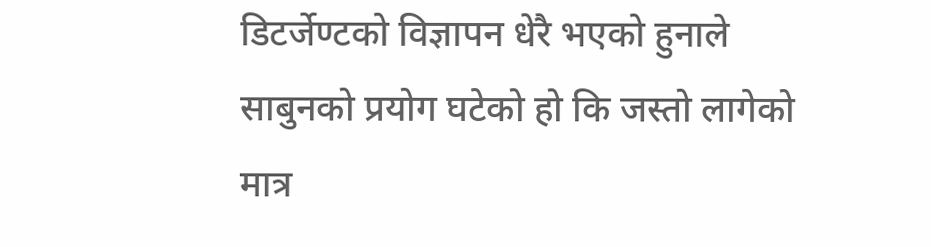डिटर्जेण्टको विज्ञापन धेरै भएको हुनाले साबुनको प्रयोग घटेको हो कि जस्तो लागेको मात्र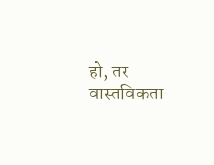हो, तर वास्तविकता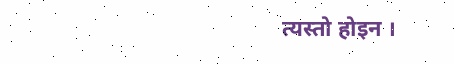त्यस्तो होइन ।